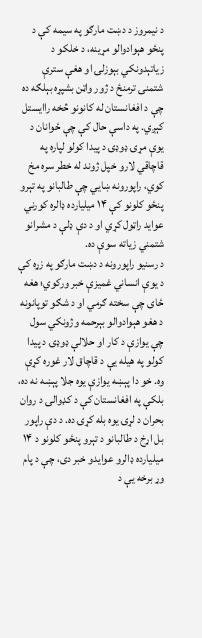د نیمروز د دښت مارګو په سیمه کې د پنځو هېوادوالو مړینه، د خلکو د زیاتېدونکي بېوزلۍ او هغې سترې شتمنۍ ترمنځ د ژور واټن بشپړه بېلګه ده چې د افغانستان له کانونو څخه راایستل کېږي. په داسې حال کې چې ځوانان د یوې مړۍ ډوډۍ د پیدا کولو لپاره په قاچاقي لارو خپل ژوند له خطر سره مخ کوي، راپورونه ښايي چې طالبانو په تېرو پنځو کلونو کې ۱۴ میلیارده ډالره کورني عواید راټول کړي او د دې ډلې د مشرانو شتمني زیاته سوې ده.
د رسنیو راپورونه د دښت مارګو په زړه کې د یوې انساني غمیزې خبر ورکوي؛ هغه ځای چې سخته ګرمي او د شګو توپانونه د هغو هېوادوالو بېرحمه وژونکي سول چې یوازې د کار او حلالې ډوډۍ د پیدا کولو په هیله یې د قاچاق لار غوره کړې وه. خو دا پېښه یوازې یوه جلا پېښه نه ده، بلکې په افغانستان کې د کډوالۍ د روان بحران د لړۍ یوه بله کړۍ ده. د دې راپور بل اړخ د طالبانو د تېرو پنځو کلونو د ۱۴ میلیارده ډالرو عوایدو خبر دی، چې د پام وړ برخه یې د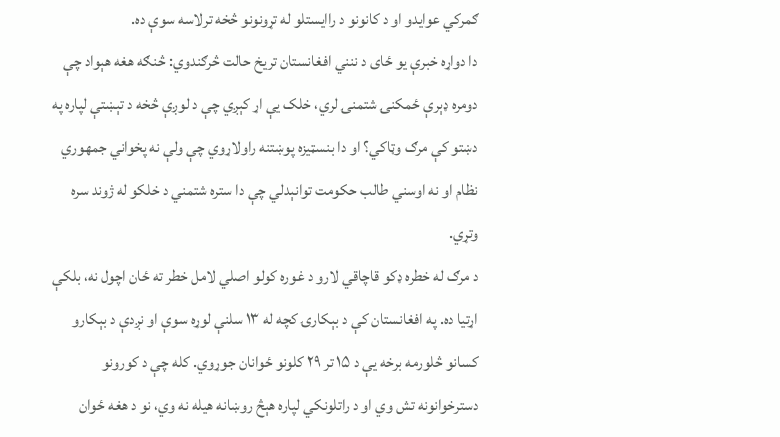ګمرکي عوایدو او د کانونو د راایستلو له تړونونو څخه ترلاسه سوې ده.
دا دواړه خبرې یو ځای د ننني افغانستان تریخ حالت څرګندوي: څنګه هغه هېواد چې دومره ډېرې ځمکنۍ شتمنۍ لري، خلک یې اړ کېږي چې د لوږې څخه د تېښتې لپاره په دښتو کې مرګ وټاکي؟ او دا بنسټیزه پوښتنه راولاړوي چې ولې نه پخواني جمهوري نظام او نه اوسني طالب حکومت توانېدلي چې دا ستره شتمني د خلکو له ژوند سره وتړي.
د مرګ له خطره ډکو قاچاقي لارو د غوره کولو اصلي لامل خطر ته ځان اچول نه، بلکې اړتيا ده. په افغانستان کې د بېکارۍ کچه له ۱۳ سلنې لوړه سوې او نږدې د بېکارو کسانو څلورمه برخه یې د ۱۵ تر ۲۹ کلونو ځوانان جوړوي. کله چې د کورونو دسترخوانونه تش وي او د راتلونکي لپاره هېڅ روښانه هیله نه وي، نو د هغه ځوان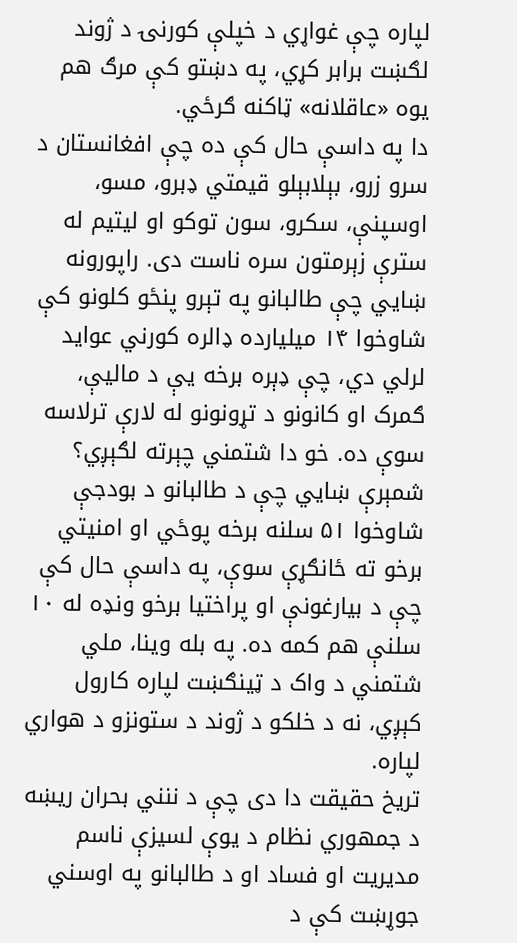لپاره چې غواړي د خپلې کورنۍ د ژوند لګښت برابر کړي، په دښتو کې مرګ هم یوه «عاقلانه» ټاکنه ګرځي.
دا په داسې حال کې ده چې افغانستان د سرو زرو، بېلابېلو قیمتي ډبرو، مسو، اوسپنې، سکرو، سون توکو او لیتیم له سترې زېرمتون سره ناست دی. راپورونه ښايي چې طالبانو په تېرو پنځو کلونو کې شاوخوا ۱۴ میلیارده ډالره کورني عواید لرلي دي، چې ډېره برخه یې د مالیې، ګمرک او کانونو د تړونونو له لارې ترلاسه سوې ده. خو دا شتمني چېرته لګېږي؟
شمېرې ښايي چې د طالبانو د بودجې شاوخوا ۵۱ سلنه برخه پوځي او امنیتي برخو ته ځانګړې سوې، په داسې حال کې چې د بیارغونې او پراختیا برخو ونډه له ۱۰ سلنې هم کمه ده. په بله وینا، ملي شتمني د واک د ټینګښت لپاره کارول کېږي، نه د خلکو د ژوند د ستونزو د هواري لپاره.
تریخ حقیقت دا دی چې د ننني بحران ریښه د جمهوري نظام د یوې لسیزې ناسم مدیریت او فساد او د طالبانو په اوسني جوړښت کې د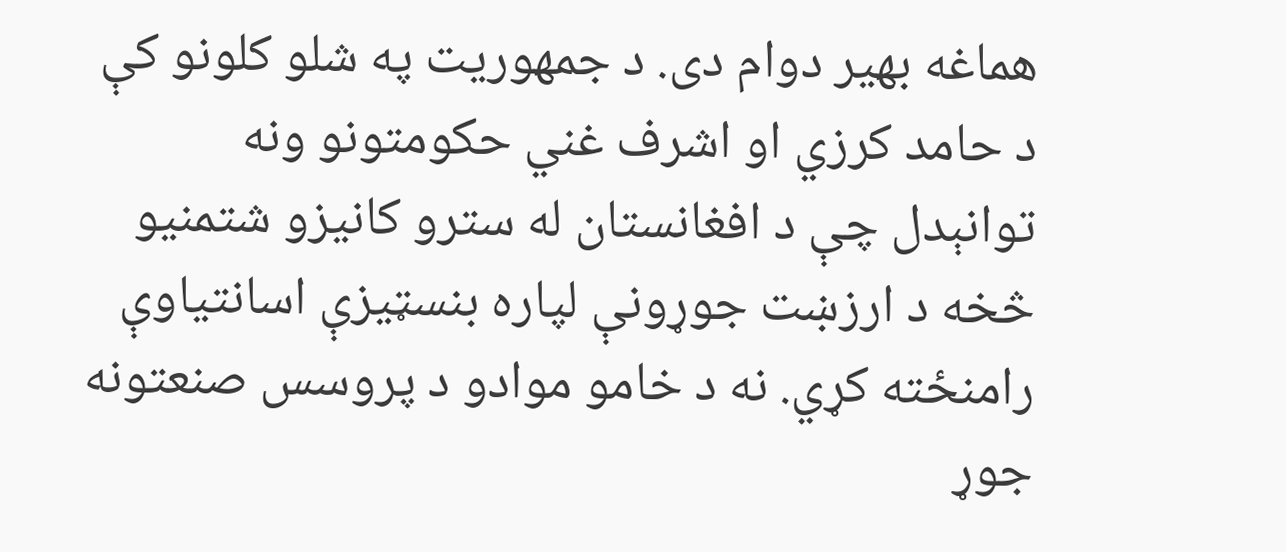هماغه بهیر دوام دی. د جمهوریت په شلو کلونو کې د حامد کرزي او اشرف غني حکومتونو ونه توانېدل چې د افغانستان له سترو کانیزو شتمنیو څخه د ارزښت جوړونې لپاره بنسټیزې اسانتیاوې رامنځته کړي. نه د خامو موادو د پروسس صنعتونه جوړ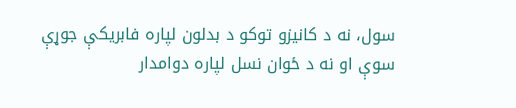سول، نه د کانیزو توکو د بدلون لپاره فابریکې جوړې سوې او نه د ځوان نسل لپاره دوامدار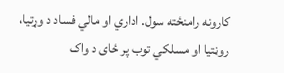کارونه رامنځته سول. اداري او مالي فساد د وړتیا، روڼتیا او مسلکي توب پر ځای د واک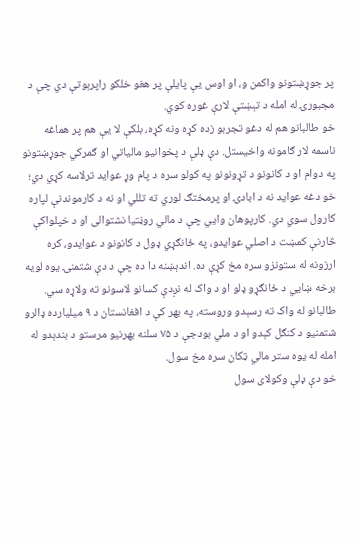پر جوړښتونو واکمن و، او اوس یې پایلې پر هغو خلکو راپرېوتې دي چې د مجبورۍ له امله د تېښتې لارې غوره کوي.
خو طالبانو هم له دغو تجربو زده کړه ونه کړه، بلکې لا یې هم پر هماغه ناسمه لار ګامونه واخیستل. دې ډلې د پخوانیو مالیاتي او ګمرکي جوړښتونو په دوام او د کانونو د تړونونو په کولو سره د پام وړ عواید ترلاسه کړي دي؛ خو دغه عواید نه د ابادۍ او پرمختګ لوري ته تللي او نه د کارموندنې لپاره کارول سوي دي. کارپوهان وایي چې د مالي روڼتیا نشتوالی او د خپلواکې څارنې کمښت د اصلي عوایدو، په ځانګړي ډول د کانونو د عوایدو، کره ارزونه له ستونزو سره مخ کړې ده. اندېښنه دا ده چې د دې شتمنۍ یوه لویه برخه ښایي د ځانګړو ډلو او د واک له نږدې کسانو لاسونو ته ولاړه سي.
طالبانو له واک ته رسېدو وروسته، په بهر کې د افغانستان د ۹ میلیارده ډالرو شتمنیو د کنګل کېدو او د ملي بودجې د ۷۵ سلنه بهرنیو مرستو د بندېدو له امله له یوه ستر مالي ټکان سره مخ سول.
خو دې ډلې وکولای سول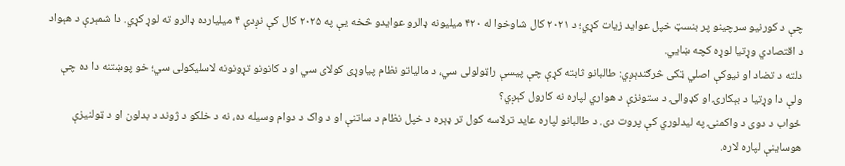چې د کورنیو سرچینو پر بنسټ خپل عواید زیات کړي؛ د ۲۰۲۱ کال شاوخوا له ۴۲۰ میلیونه ډالرو عوایدو څخه یې په ۲۰۲۵ کال کې نږدې ۴ میلیارده ډالرو ته لوړ کړي. دا شمېرې د هېواد د اقتصادي وړتیا لوړه کچه ښایي.
دلته د تضاد او نیوکې اصلي ټکی څرګندېږي: طالبانو ثابته کړې چې پیسې راټولولی سي، د مالیاتو نظام پیاوړی کولای سي او د کانونو تړونونه لاسلیکولی سي؛ خو پوښتنه دا ده چې ولې دا وړتیا د بېکارۍ او کډوالۍ د ستونزې د هواري لپاره نه کارول کېږي؟
ځواب د دوی د واکمنۍ په لیدلوري کې پروت دی. د طالبانو لپاره عاید ترلاسه کول تر ډېره د خپل نظام د ساتنې او د واک د دوام وسیله ده، نه د خلکو د ژوند د بدلون او د ټولنیزې هوساینې لپاره لاره.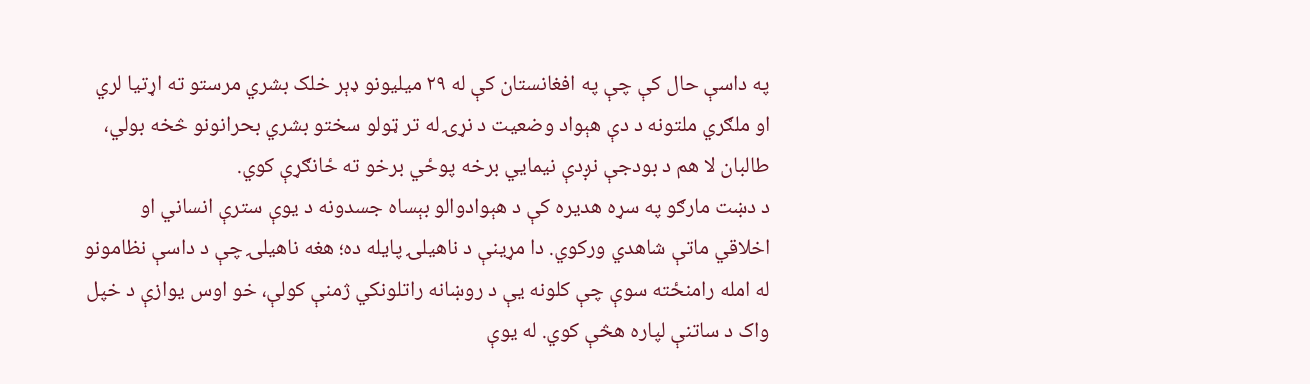په داسې حال کې چې په افغانستان کې له ۲۹ میلیونو ډېر خلک بشري مرستو ته اړتیا لري او ملګري ملتونه د دې هېواد وضعیت د نړۍ له تر ټولو سختو بشري بحرانونو څخه بولي، طالبان لا هم د بودجې نږدې نیمایي برخه پوځي برخو ته ځانګړې کوي.
د دښت مارګو په سړه هدیره کې د هېوادوالو بېساه جسدونه د یوې سترې انساني او اخلاقي ماتې شاهدي ورکوي. دا مړینې د ناهیلۍ پایله ده؛ هغه ناهیلۍ چې د داسې نظامونو له امله رامنځته سوې چې کلونه یې د روښانه راتلونکي ژمنې کولې، خو اوس یوازې د خپل واک د ساتنې لپاره هڅې کوي. له یوې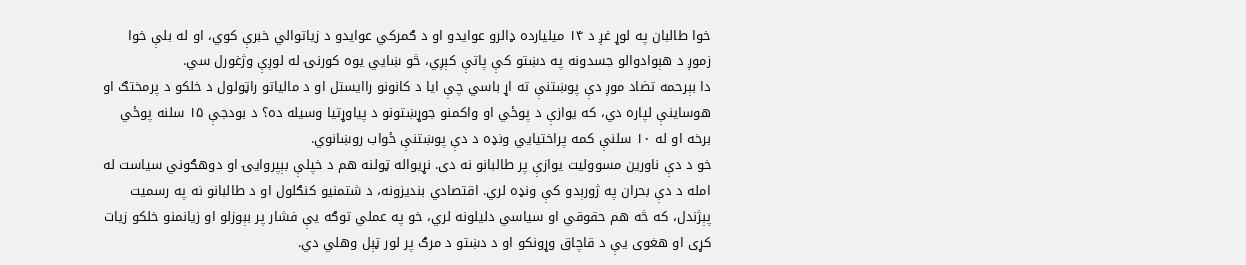خوا طالبان په لوړ غږ د ۱۴ میلیارده ډالرو عوایدو او د ګمرکي عوایدو د زیاتوالي خبرې کوي، او له بلې خوا زموږ د هېوادوالو جسدونه په دښتو کې پاتې کېږي، څو ښایي یوه کورنۍ له لوږې وژغورل سي.
دا بېرحمه تضاد موږ دې پوښتنې ته اړ باسي چې ایا د کانونو راایستل او د مالیاتو راټولول د خلکو د پرمختګ او هوساینې لپاره دي، که یوازې د پوځي او واکمنو جوړښتونو د پیاوړتیا وسیله ده؟ د بودجې ۱۵ سلنه پوځي برخه او له ۱۰ سلنې کمه پراختیايي ونډه د دې پوښتنې ځواب روښانوي.
خو د دې ناورین مسوولیت یوازې پر طالبانو نه دی. نړیواله ټولنه هم د خپلې بېپروايۍ او دوهګوني سیاست له امله د دې بحران په ژورېدو کې ونډه لري. اقتصادي بندیزونه، د شتمنیو کنګلول او د طالبانو نه په رسمیت پېژندل، که څه هم حقوقي او سیاسي دلیلونه لري، خو په عملي توګه یې فشار پر بېوزلو او زیانمنو خلکو زیات کړی او هغوی یې د قاچاق وړونکو او د دښتو د مرګ پر لور ټېل وهلي دي.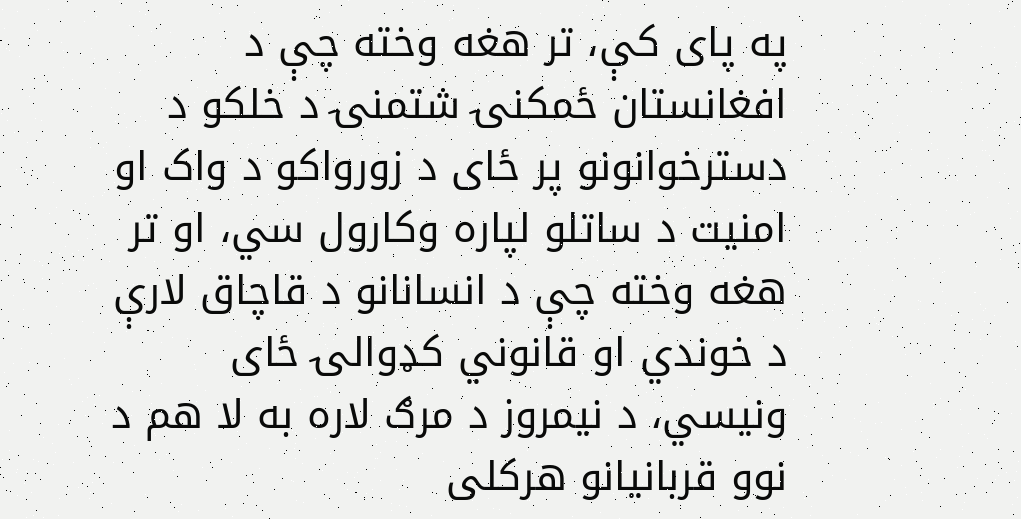په پای کې، تر هغه وخته چې د افغانستان ځمکنۍ شتمنۍ د خلکو د دسترخوانونو پر ځای د زورواکو د واک او امنیت د ساتلو لپاره وکارول سي، او تر هغه وخته چې د انسانانو د قاچاق لارې د خوندي او قانوني کډوالۍ ځای ونیسي، د نیمروز د مرګ لاره به لا هم د نوو قربانیانو هرکلی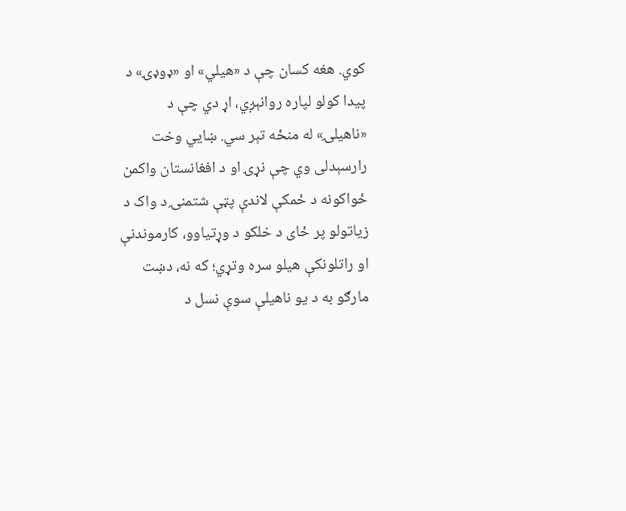کوي. هغه کسان چې د «هیلي» او «ډوډۍ» د پیدا کولو لپاره روانېږي، اړ دي چې د «ناهیلۍ» له منځه تېر سي. ښایي وخت رارسېدلی وي چې نړۍ او د افغانستان واکمن ځواکونه د ځمکې لاندې پټې شتمنۍ د واک د زیاتولو پر ځای د خلکو د وړتیاوو، کارموندنې او راتلونکې هیلو سره وتړي؛ که نه، دښت مارګو به د یو ناهیلې سوې نسل د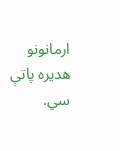ارمانونو هدیره پاتې سي.